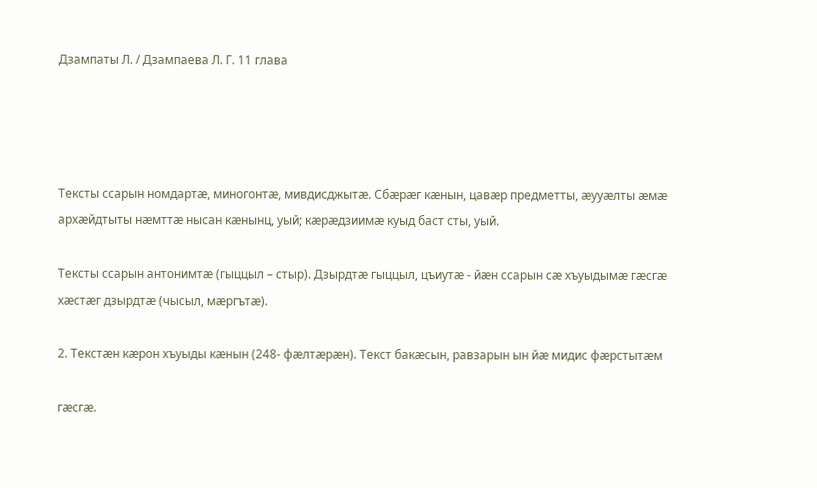Дзампаты Л. / Дзампаева Л. Г. 11 глава




Тексты ссарын номдартæ, миногонтæ, мивдисджытæ. Сбæрæг кæнын, цавæр предметты, æууæлты æмæ архæйдтыты нæмттæ нысан кæнынц, уый; кæрæдзиимæ куыд баст сты, уый.

Тексты ссарын антонимтæ (гыццыл – стыр). Дзырдтæ гыццыл, цъиутæ - йæн ссарын сæ хъуыдымæ гæсгæ хæстæг дзырдтæ (чысыл, мæргътæ).

2. Текстæн кæрон хъуыды кæнын (248- фæлтæрæн). Текст бакæсын, равзарын ын йæ мидис фæрстытæм

гæсгæ.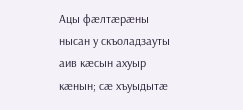Ацы фæлтæрæны нысан у скъоладзауты аив кæсын ахуыр кæнын; сæ хъуыдытæ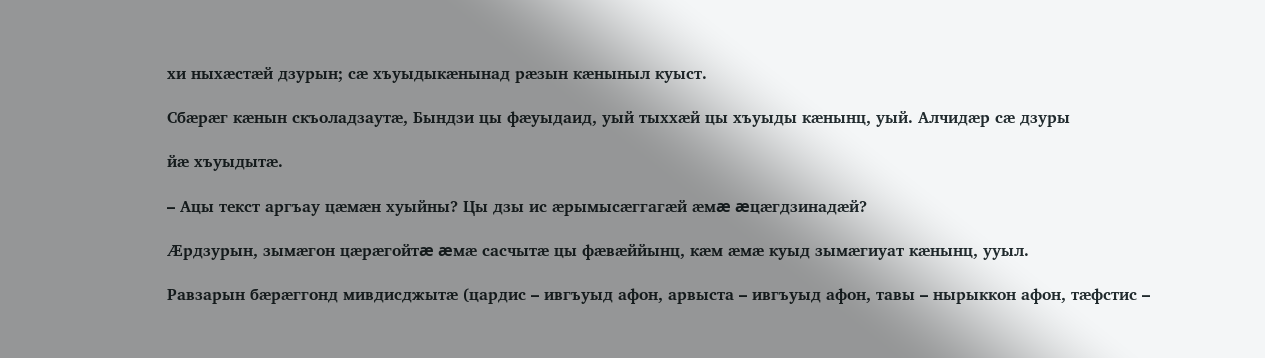хи ныхæстæй дзурын; сæ хъуыдыкæнынад рæзын кæныныл куыст.

Сбæрæг кæнын скъоладзаутæ, Бындзи цы фæуыдаид, уый тыххæй цы хъуыды кæнынц, уый. Алчидæр сæ дзуры

йæ хъуыдытæ.

– Ацы текст аргъау цæмæн хуыйны? Цы дзы ис æрымысæггагæй æмæ æцæгдзинадæй?

Æрдзурын, зымæгон цæрæгойтæ æмæ сасчытæ цы фæвæййынц, кæм æмæ куыд зымæгиуат кæнынц, ууыл.

Равзарын бæрæггонд мивдисджытæ (цардис – ивгъуыд афон, арвыста – ивгъуыд афон, тавы – нырыккон афон, тæфстис –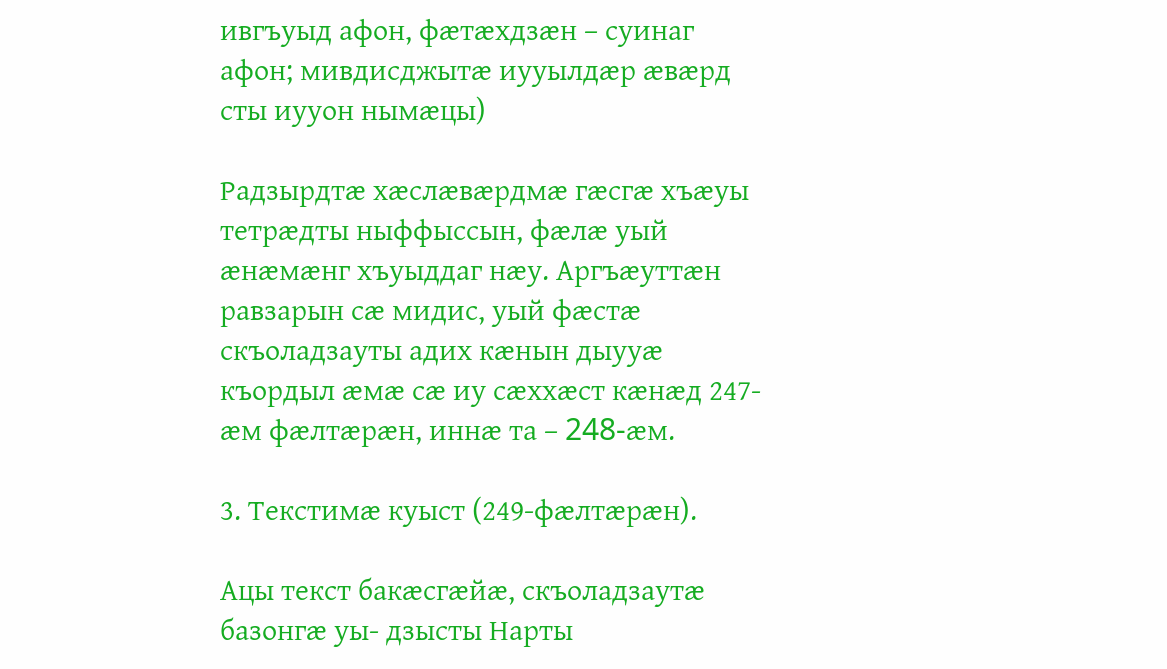ивгъуыд афон, фæтæхдзæн – суинаг афон; мивдисджытæ иууылдæр æвæрд сты иууон нымæцы)

Радзырдтæ хæслæвæрдмæ гæсгæ хъæуы тетрæдты ныффыссын, фæлæ уый æнæмæнг хъуыддаг нæу. Аргъæуттæн равзарын сæ мидис, уый фæстæ скъоладзауты адих кæнын дыууæ къордыл æмæ сæ иу сæххæст кæнæд 247-æм фæлтæрæн, иннæ та – 248-æм.

3. Текстимæ куыст (249-фæлтæрæн).

Ацы текст бакæсгæйæ, скъоладзаутæ базонгæ уы- дзысты Нарты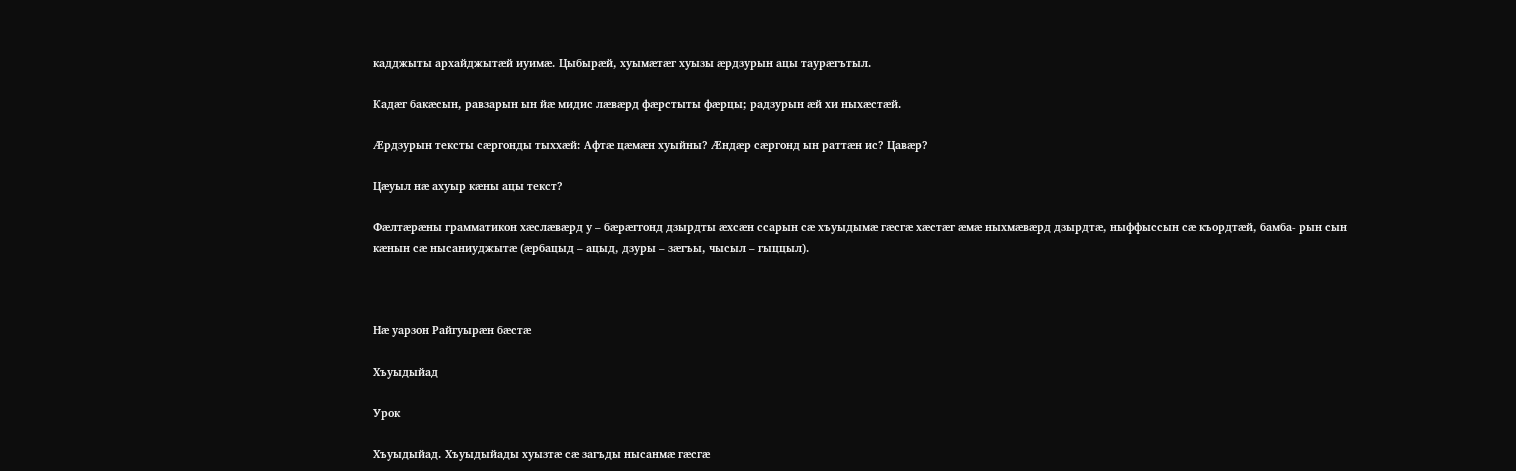кадджыты архайджытæй иуимæ. Цыбырæй, хуымæтæг хуызы æрдзурын ацы таурæгътыл.

Кадæг бакæсын, равзарын ын йæ мидис лæвæрд фæрстыты фæрцы; радзурын æй хи ныхæстæй.

Æрдзурын тексты сæргонды тыххæй: Афтæ цæмæн хуыйны? Æндæр сæргонд ын раттæн ис? Цавæр?

Цæуыл нæ ахуыр кæны ацы текст?

Фæлтæрæны грамматикон хæслæвæрд у – бæрæггонд дзырдты æхсæн ссарын сæ хъуыдымæ гæсгæ хæстæг æмæ ныхмæвæрд дзырдтæ, ныффыссын сæ къордтæй, бамба- рын сын кæнын сæ нысаниуджытæ (æрбацыд – ацыд, дзуры – зæгъы, чысыл – гыццыл).



Нæ уарзон Райгуырæн бæстæ

Хъуыдыйад

Урок

Хъуыдыйад. Хъуыдыйады хуызтæ сæ загъды нысанмæ гæсгæ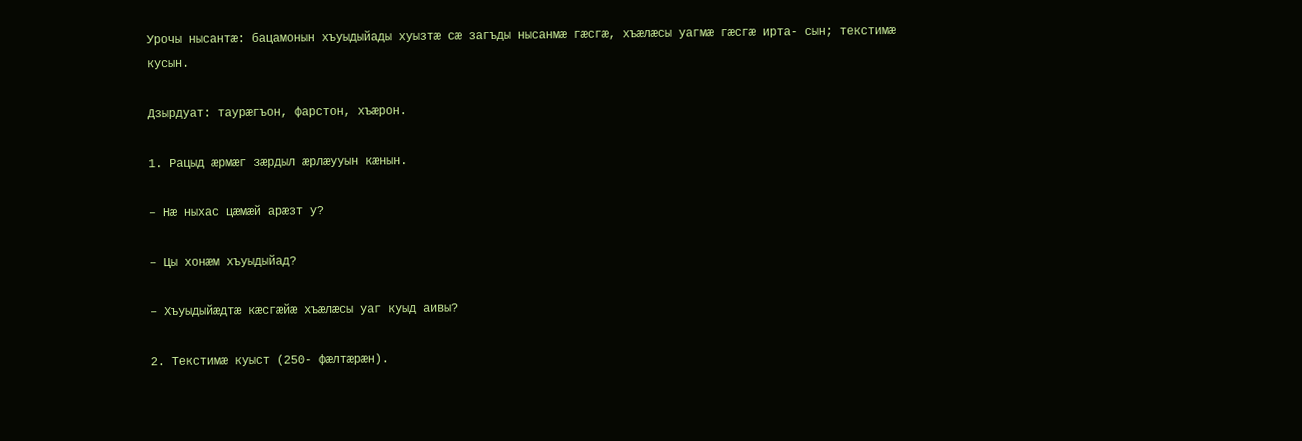Урочы нысантæ: бацамонын хъуыдыйады хуызтæ сæ загъды нысанмæ гæсгæ, хъæлæсы уагмæ гæсгæ ирта- сын; текстимæ кусын.

Дзырдуат: таурæгъон, фарстон, хъæрон.

1. Рацыд æрмæг зæрдыл æрлæууын кæнын.

– Нæ ныхас цæмæй арæзт у?

– Цы хонæм хъуыдыйад?

– Хъуыдыйæдтæ кæсгæйæ хъæлæсы уаг куыд аивы?

2. Текстимæ куыст (250- фæлтæрæн).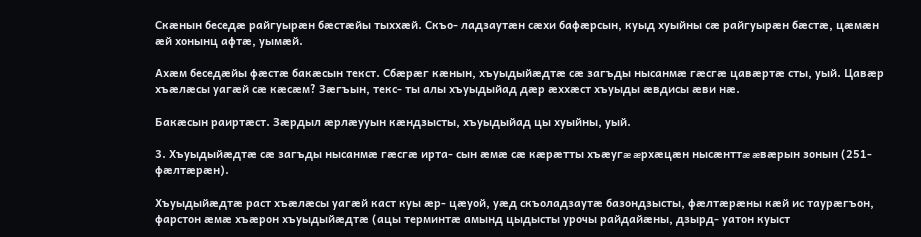Скæнын беседæ райгуырæн бæстæйы тыххæй. Скъо- ладзаутæн сæхи бафæрсын, куыд хуыйны сæ райгуырæн бæстæ, цæмæн æй хонынц афтæ, уымæй.

Ахæм беседæйы фæстæ бакæсын текст. Сбæрæг кæнын, хъуыдыйæдтæ сæ загъды нысанмæ гæсгæ цавæртæ сты, уый. Цавæр хъæлæсы уагæй сæ кæсæм? Зæгъын, текс- ты алы хъуыдыйад дæр æххæст хъуыды æвдисы æви нæ.

Бакæсын раиртæст. Зæрдыл æрлæууын кæндзысты, хъуыдыйад цы хуыйны, уый.

3. Хъуыдыйæдтæ сæ загъды нысанмæ гæсгæ ирта- сын æмæ сæ кæрæтты хъæугæ æрхæцæн нысæнттæ æвæрын зонын (251-фæлтæрæн).

Хъуыдыйæдтæ раст хъæлæсы уагæй каст куы æр- цæуой, уæд скъоладзаутæ базондзысты, фæлтæрæны кæй ис таурæгъон, фарстон æмæ хъæрон хъуыдыйæдтæ (ацы терминтæ амынд цыдысты урочы райдайæны, дзырд- уатон куыст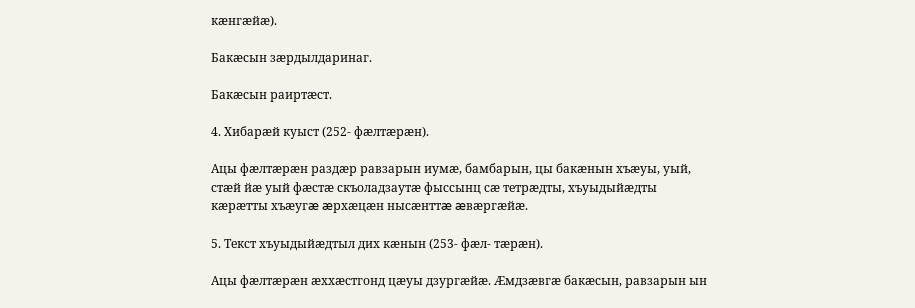кæнгæйæ).

Бакæсын зæрдылдаринаг.

Бакæсын раиртæст.

4. Хибарæй куыст (252- фæлтæрæн).

Ацы фæлтæрæн раздæр равзарын иумæ, бамбарын, цы бакæнын хъæуы, уый, стæй йæ уый фæстæ скъоладзаутæ фыссынц сæ тетрæдты, хъуыдыйæдты кæрæтты хъæугæ æрхæцæн нысæнттæ æвæргæйæ.

5. Текст хъуыдыйæдтыл дих кæнын (253- фæл- тæрæн).

Ацы фæлтæрæн æххæстгонд цæуы дзургæйæ. Æмдзæвгæ бакæсын, равзарын ын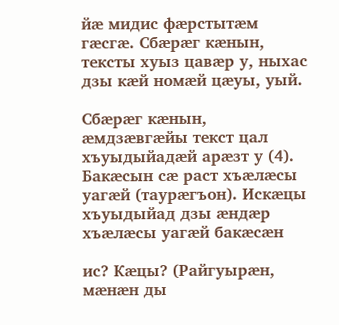йæ мидис фæрстытæм гæсгæ. Сбæрæг кæнын, тексты хуыз цавæр у, ныхас дзы кæй номæй цæуы, уый.

Сбæрæг кæнын, æмдзæвгæйы текст цал хъуыдыйадæй арæзт у (4). Бакæсын сæ раст хъæлæсы уагæй (таурæгъон). Искæцы хъуыдыйад дзы æндæр хъæлæсы уагæй бакæсæн

ис? Кæцы? (Райгуырæн, мæнæн ды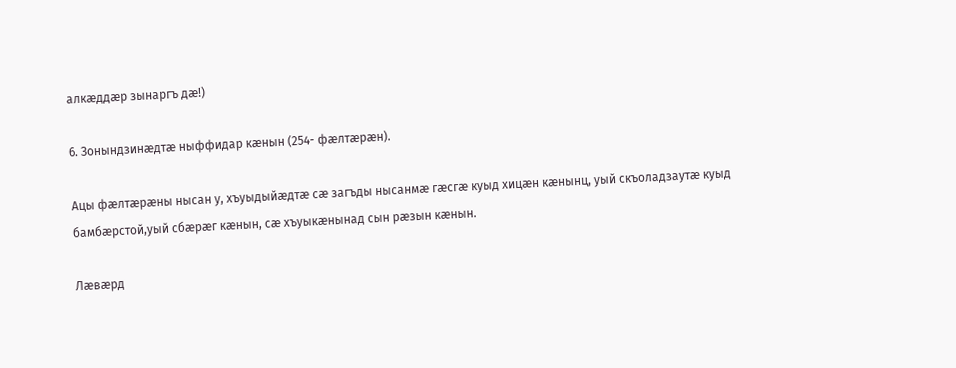алкæддæр зынаргъ дæ!)

6. Зонындзинæдтæ ныффидар кæнын (254- фæлтæрæн).

Ацы фæлтæрæны нысан у, хъуыдыйæдтæ сæ загъды нысанмæ гæсгæ куыд хицæн кæнынц, уый скъоладзаутæ куыд бамбæрстой,уый сбæрæг кæнын, сæ хъуыкæнынад сын рæзын кæнын.

Лæвæрд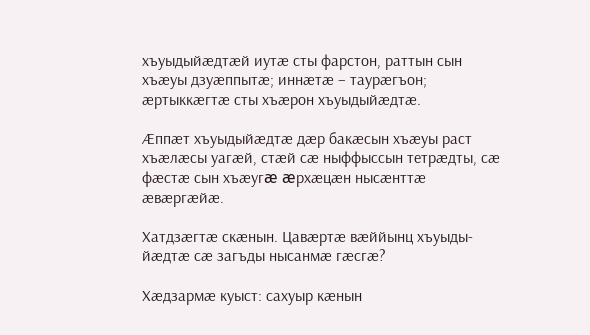хъуыдыйæдтæй иутæ сты фарстон, раттын сын хъæуы дзуæппытæ; иннæтæ – таурæгъон; æртыккæгтæ сты хъæрон хъуыдыйæдтæ.

Æппæт хъуыдыйæдтæ дæр бакæсын хъæуы раст хъæлæсы уагæй, стæй сæ ныффыссын тетрæдты, сæ фæстæ сын хъæугæ æрхæцæн нысæнттæ æвæргæйæ.

Хатдзæгтæ скæнын. Цавæртæ вæййынц хъуыды- йæдтæ сæ загъды нысанмæ гæсгæ?

Хæдзармæ куыст: сахуыр кæнын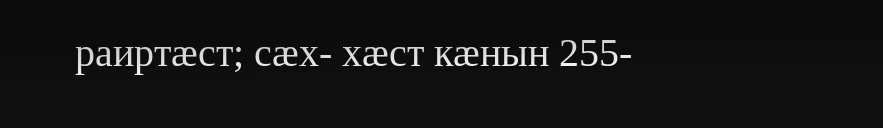раиртæст; сæх- хæст кæнын 255-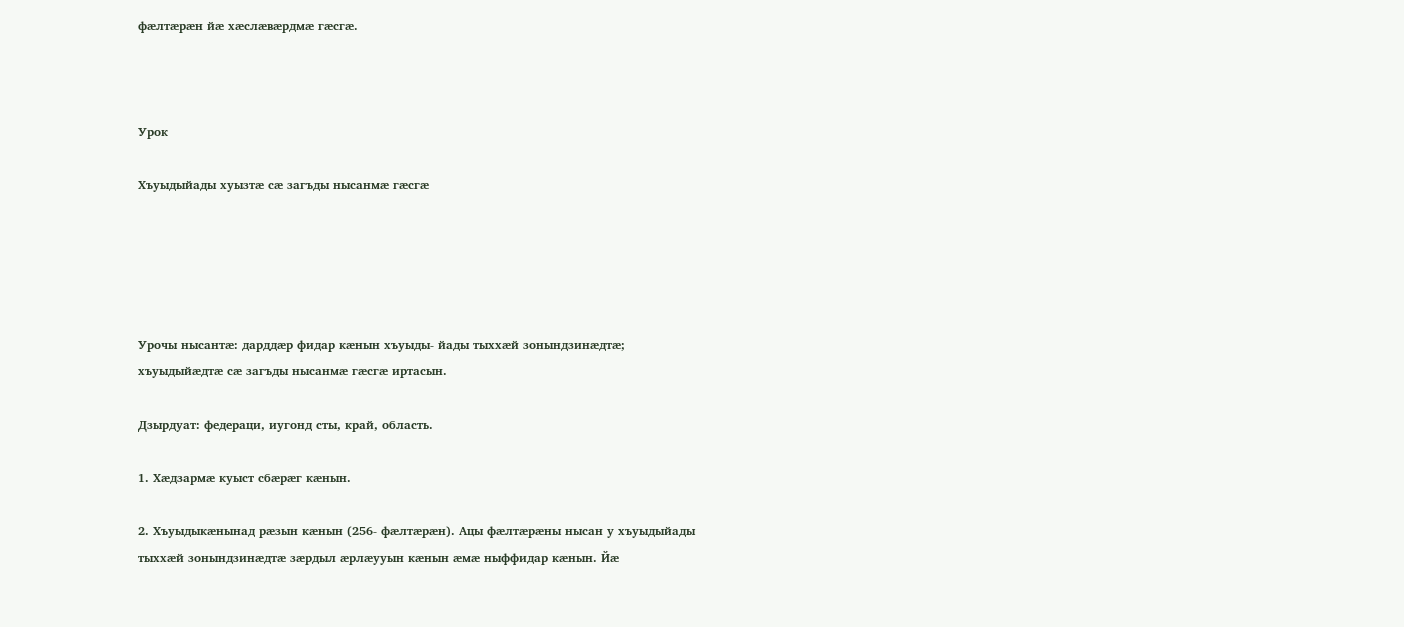фæлтæрæн йæ хæслæвæрдмæ гæсгæ.



Урок

Хъуыдыйады хуызтæ сæ загъды нысанмæ гæсгæ





Урочы нысантæ: дарддæр фидар кæнын хъуыды- йады тыххæй зонындзинæдтæ; хъуыдыйæдтæ сæ загъды нысанмæ гæсгæ иртасын.

Дзырдуат: федераци, иугонд сты, край, область.

1. Хæдзармæ куыст сбæрæг кæнын.

2. Хъуыдыкæнынад рæзын кæнын (256- фæлтæрæн). Ацы фæлтæрæны нысан у хъуыдыйады тыххæй зонындзинæдтæ зæрдыл æрлæууын кæнын æмæ ныффидар кæнын. Йæ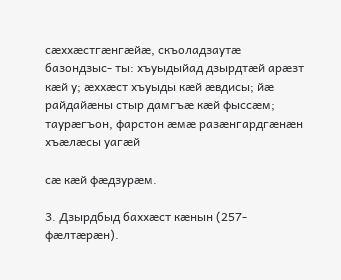сæххæстгæнгæйæ, скъоладзаутæ базондзыс- ты: хъуыдыйад дзырдтæй арæзт кæй у; æххæст хъуыды кæй æвдисы; йæ райдайæны стыр дамгъæ кæй фыссæм; таурæгъон, фарстон æмæ разæнгардгæнæн хъæлæсы уагæй

сæ кæй фæдзурæм.

3. Дзырдбыд баххæст кæнын (257- фæлтæрæн).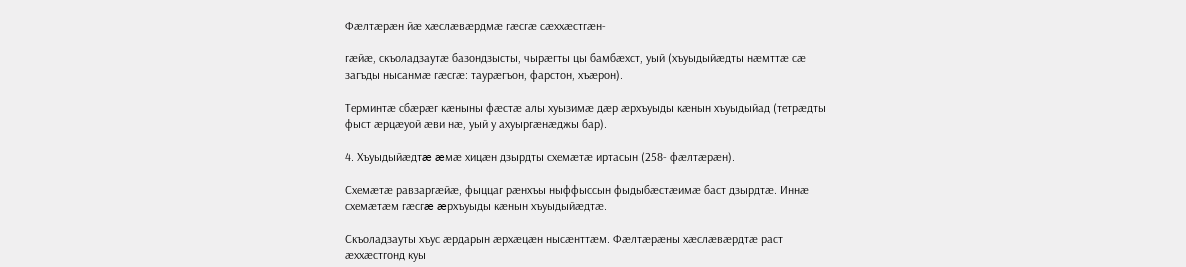Фæлтæрæн йæ хæслæвæрдмæ гæсгæ сæххæстгæн-

гæйæ, скъоладзаутæ базондзысты, чырæгты цы бамбæхст, уый (хъуыдыйæдты нæмттæ сæ загъды нысанмæ гæсгæ: таурæгъон, фарстон, хъæрон).

Терминтæ сбæрæг кæныны фæстæ алы хуызимæ дæр æрхъуыды кæнын хъуыдыйад (тетрæдты фыст æрцæуой æви нæ, уый у ахуыргæнæджы бар).

4. Хъуыдыйæдтæ æмæ хицæн дзырдты схемæтæ иртасын (258- фæлтæрæн).

Схемæтæ равзаргæйæ, фыццаг рæнхъы ныффыссын фыдыбæстæимæ баст дзырдтæ. Иннæ схемæтæм гæсгæ æрхъуыды кæнын хъуыдыйæдтæ.

Скъоладзауты хъус æрдарын æрхæцæн нысæнттæм. Фæлтæрæны хæслæвæрдтæ раст æххæстгонд куы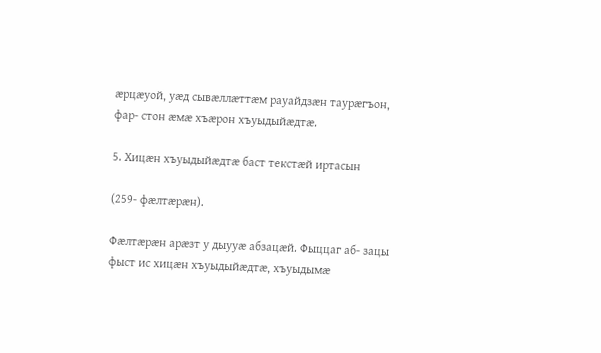æрцæуой, уæд сывæллæттæм рауайдзæн таурæгъон, фар- стон æмæ хъæрон хъуыдыйæдтæ.

5. Хицæн хъуыдыйæдтæ баст текстæй иртасын

(259- фæлтæрæн).

Фæлтæрæн арæзт у дыууæ абзацæй. Фыццаг аб- зацы фыст ис хицæн хъуыдыйæдтæ, хъуыдымæ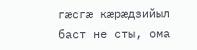гæсгæ кæрæдзийыл баст не сты, ома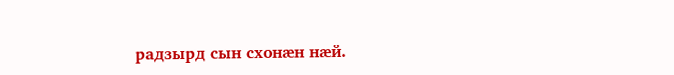радзырд сын схонæн нæй.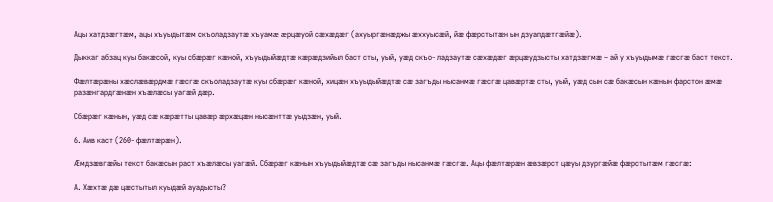Ацы хатдзæгтæм, ацы хъуыдытæм скъоладзаутæ хъуамæ æрцæуой сæхæдæг (ахуыргæнæджы æххуысæй, йæ фæрстытæн ын дзуапдæтгæйæ).

Дыккаг абзац куы бакæсой, куы сбæрæг кæной, хъуыдыйæдтæ кæрæдзийыл баст сты, уый, уæд скъо- ладзаутæ сæхæдæг æрцæудзысты хатдзæгмæ – ай у хъуыдымæ гæсгæ баст текст.

Фæлтæрæны хæслæвæрдмæ гæсгæ скъоладзаутæ куы сбæрæг кæной, хицæн хъуыдыйæдтæ сæ загъды нысанмæ гæсгæ цавæртæ сты, уый, уæд сын сæ бакæсын кæнын фарстон æмæ разæнгардгæнæн хъæлæсы уагæй дæр.

Сбæрæг кæнын, уæд сæ кæрæтты цавæр æрхæцæн нысæнттæ уыдзæн, уый.

6. Аив каст (260- фæлтæрæн).

Æмдзæвгæйы текст бакæсын раст хъæлæсы уагæй. Сбæрæг кæнын хъуыдыйæдтæ сæ загъды нысанмæ гæсгæ. Ацы фæлтæрæн æвзæрст цæуы дзургæйæ фæрстытæм гæсгæ:

А. Хæхтæ дæ цæстытыл куыдæй ауадысты?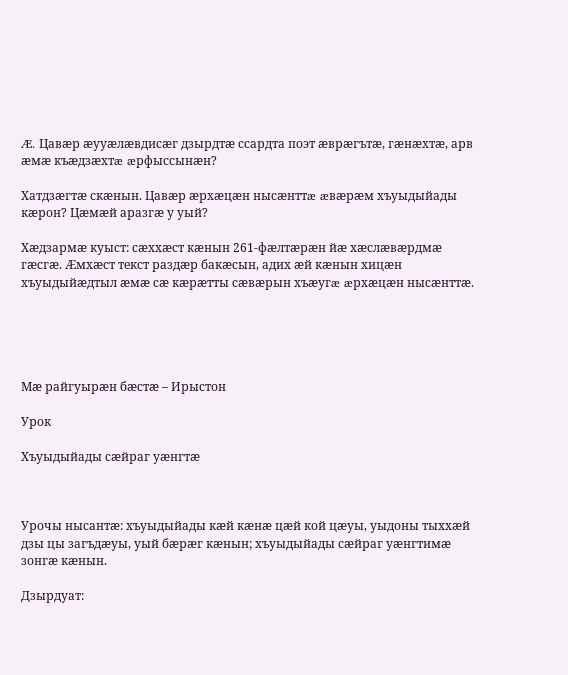Æ. Цавæр æууæлæвдисæг дзырдтæ ссардта поэт æврæгътæ, гæнæхтæ, арв æмæ къæдзæхтæ æрфыссынæн?

Хатдзæгтæ скæнын. Цавæр æрхæцæн нысæнттæ æвæрæм хъуыдыйады кæрон? Цæмæй аразгæ у уый?

Хæдзармæ куыст: сæххæст кæнын 261-фæлтæрæн йæ хæслæвæрдмæ гæсгæ. Æмхæст текст раздæр бакæсын, адих æй кæнын хицæн хъуыдыйæдтыл æмæ сæ кæрæтты сæвæрын хъæугæ æрхæцæн нысæнттæ.





Мæ райгуырæн бæстæ – Ирыстон

Урок

Хъуыдыйады сæйраг уæнгтæ



Урочы нысантæ: хъуыдыйады кæй кæнæ цæй кой цæуы, уыдоны тыххæй дзы цы загъдæуы, уый бæрæг кæнын; хъуыдыйады сæйраг уæнгтимæ зонгæ кæнын.

Дзырдуат: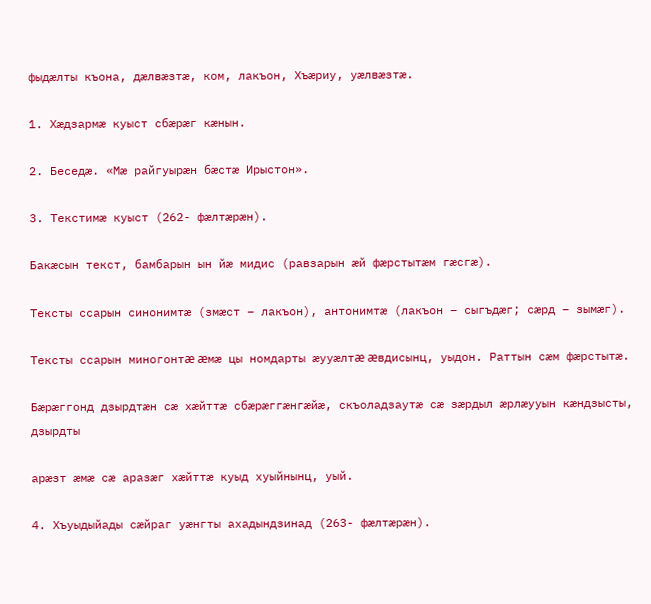фыдæлты къона, дæлвæзтæ, ком, лакъон, Хъæриу, уæлвæзтæ.

1. Хæдзармæ куыст сбæрæг кæнын.

2. Беседæ. «Мæ райгуырæн бæстæ Ирыстон».

3. Текстимæ куыст (262- фæлтæрæн).

Бакæсын текст, бамбарын ын йæ мидис (равзарын æй фæрстытæм гæсгæ).

Тексты ссарын синонимтæ (змæст – лакъон), антонимтæ (лакъон – сыгъдæг; сæрд – зымæг).

Тексты ссарын миногонтæ æмæ цы номдарты æууæлтæ æвдисынц, уыдон. Раттын сæм фæрстытæ.

Бæрæггонд дзырдтæн сæ хæйттæ сбæрæггæнгæйæ, скъоладзаутæ сæ зæрдыл æрлæууын кæндзысты, дзырдты

арæзт æмæ сæ аразæг хæйттæ куыд хуыйнынц, уый.

4. Хъуыдыйады сæйраг уæнгты ахадындзинад (263- фæлтæрæн).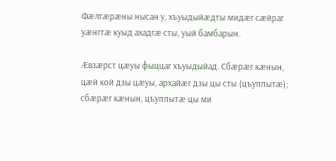Фæлтæрæны нысан у, хъуыдыйæдты мидæг сæйраг уæнгтæ куыд ахадгæ сты, уый бамбарын.

Æвзæрст цæуы фыццаг хъуыдыйад. Сбæрæг кæнын, цæй кой дзы цæуы, архайæг дзы цы сты (цъуппытæ); сбæрæг кæнын, цъуппытæ цы ми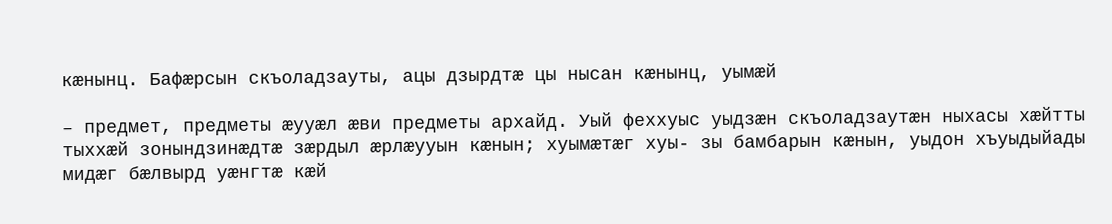кæнынц. Бафæрсын скъоладзауты, ацы дзырдтæ цы нысан кæнынц, уымæй

– предмет, предметы æууæл æви предметы архайд. Уый феххуыс уыдзæн скъоладзаутæн ныхасы хæйтты тыххæй зонындзинæдтæ зæрдыл æрлæууын кæнын; хуымæтæг хуы- зы бамбарын кæнын, уыдон хъуыдыйады мидæг бæлвырд уæнгтæ кæй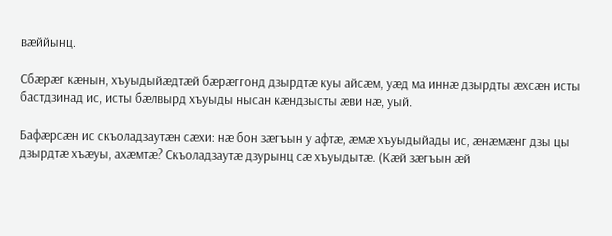вæййынц.

Сбæрæг кæнын, хъуыдыйæдтæй бæрæггонд дзырдтæ куы айсæм, уæд ма иннæ дзырдты æхсæн исты бастдзинад ис, исты бæлвырд хъуыды нысан кæндзысты æви нæ, уый.

Бафæрсæн ис скъоладзаутæн сæхи: нæ бон зæгъын у афтæ, æмæ хъуыдыйады ис, æнæмæнг дзы цы дзырдтæ хъæуы, ахæмтæ? Скъоладзаутæ дзурынц сæ хъуыдытæ. (Кæй зæгъын æй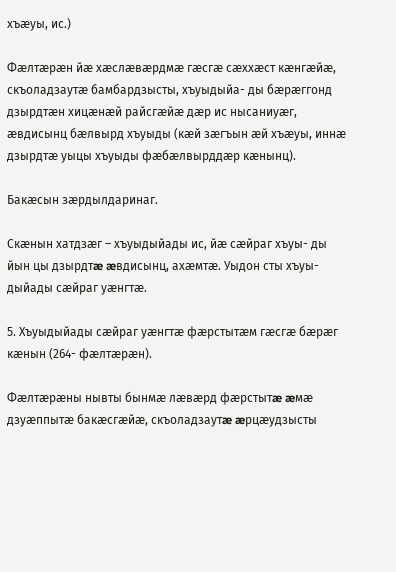хъæуы, ис.)

Фæлтæрæн йæ хæслæвæрдмæ гæсгæ сæххæст кæнгæйæ, скъоладзаутæ бамбардзысты, хъуыдыйа- ды бæрæггонд дзырдтæн хицæнæй райсгæйæ дæр ис нысаниуæг, æвдисынц бæлвырд хъуыды (кæй зæгъын æй хъæуы, иннæ дзырдтæ уыцы хъуыды фæбæлвырддæр кæнынц).

Бакæсын зæрдылдаринаг.

Скæнын хатдзæг – хъуыдыйады ис, йæ сæйраг хъуы- ды йын цы дзырдтæ æвдисынц, ахæмтæ. Уыдон сты хъуы- дыйады сæйраг уæнгтæ.

5. Хъуыдыйады сæйраг уæнгтæ фæрстытæм гæсгæ бæрæг кæнын (264- фæлтæрæн).

Фæлтæрæны нывты бынмæ лæвæрд фæрстытæ æмæ дзуæппытæ бакæсгæйæ, скъоладзаутæ æрцæудзысты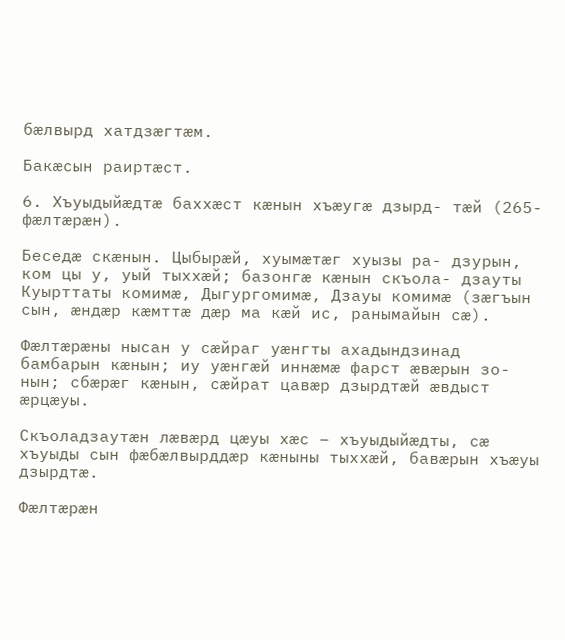бæлвырд хатдзæгтæм.

Бакæсын раиртæст.

6. Хъуыдыйæдтæ баххæст кæнын хъæугæ дзырд- тæй (265- фæлтæрæн).

Беседæ скæнын. Цыбырæй, хуымæтæг хуызы ра- дзурын, ком цы у, уый тыххæй; базонгæ кæнын скъола- дзауты Куырттаты комимæ, Дыгургомимæ, Дзауы комимæ (зæгъын сын, æндæр кæмттæ дæр ма кæй ис, ранымайын сæ).

Фæлтæрæны нысан у сæйраг уæнгты ахадындзинад бамбарын кæнын; иу уæнгæй иннæмæ фарст æвæрын зо- нын; сбæрæг кæнын, сæйрат цавæр дзырдтæй æвдыст æрцæуы.

Скъоладзаутæн лæвæрд цæуы хæс – хъуыдыйæдты, сæ хъуыды сын фæбæлвырддæр кæныны тыххæй, бавæрын хъæуы дзырдтæ.

Фæлтæрæн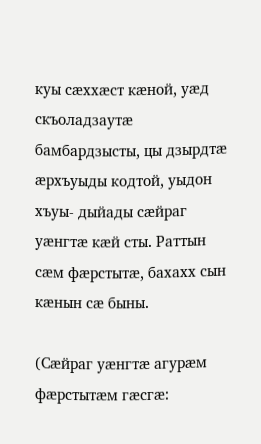куы сæххæст кæной, уæд скъоладзаутæ бамбардзысты, цы дзырдтæ æрхъуыды кодтой, уыдон хъуы- дыйады сæйраг уæнгтæ кæй сты. Раттын сæм фæрстытæ, бахахх сын кæнын сæ быны.

(Сæйраг уæнгтæ агурæм фæрстытæм гæсгæ: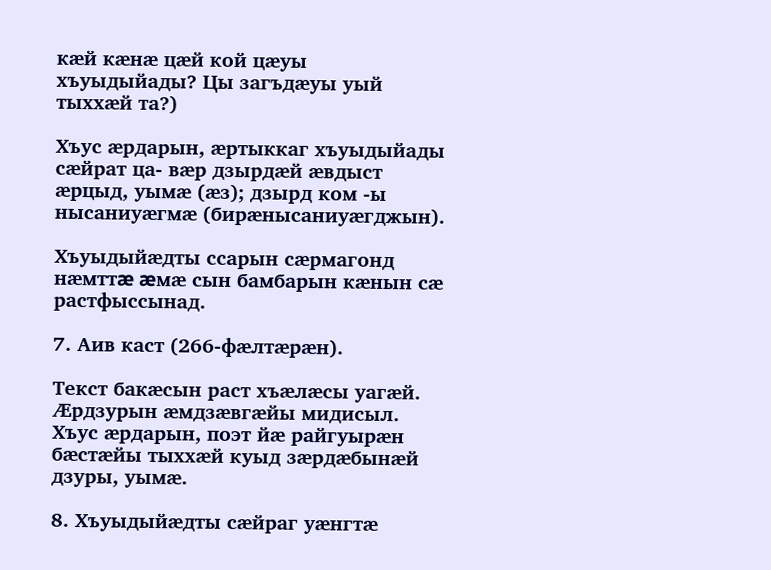кæй кæнæ цæй кой цæуы хъуыдыйады? Цы загъдæуы уый тыххæй та?)

Хъус æрдарын, æртыккаг хъуыдыйады сæйрат ца- вæр дзырдæй æвдыст æрцыд, уымæ (æз); дзырд ком -ы нысаниуæгмæ (бирæнысаниуæгджын).

Хъуыдыйæдты ссарын сæрмагонд нæмттæ æмæ сын бамбарын кæнын сæ растфыссынад.

7. Аив каст (266-фæлтæрæн).

Текст бакæсын раст хъæлæсы уагæй. Æрдзурын æмдзæвгæйы мидисыл. Хъус æрдарын, поэт йæ райгуырæн бæстæйы тыххæй куыд зæрдæбынæй дзуры, уымæ.

8. Хъуыдыйæдты сæйраг уæнгтæ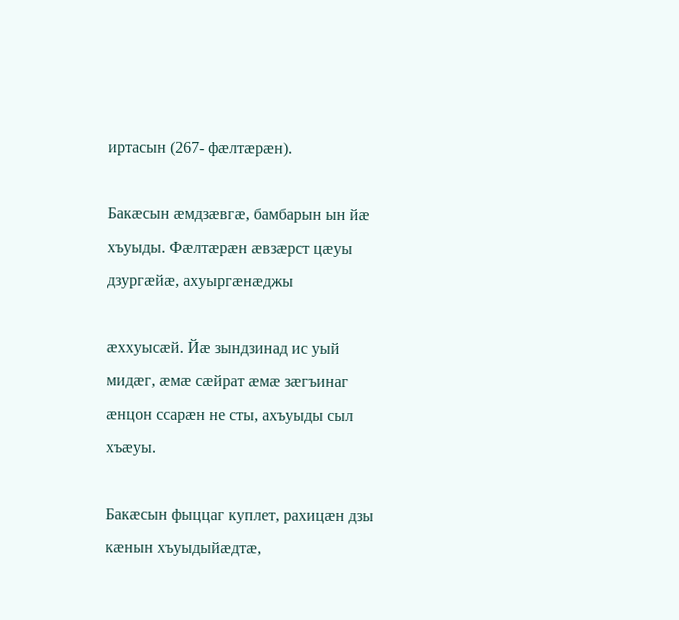иртасын (267- фæлтæрæн).

Бакæсын æмдзæвгæ, бамбарын ын йæ хъуыды. Фæлтæрæн æвзæрст цæуы дзургæйæ, ахуыргæнæджы

æххуысæй. Йæ зындзинад ис уый мидæг, æмæ сæйрат æмæ зæгъинаг æнцон ссарæн не сты, ахъуыды сыл хъæуы.

Бакæсын фыццаг куплет, рахицæн дзы кæнын хъуыдыйæдтæ,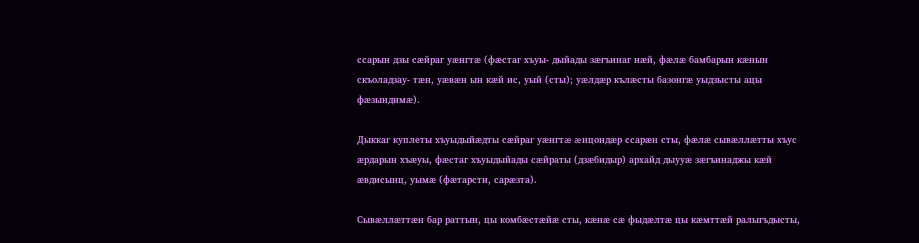ссарын дзы сæйраг уæнгтæ (фæстаг хъуы- дыйады зæгъинаг нæй, фæлæ бамбарын кæнын скъоладзау- тæн, уæвæн ын кæй ис, уый (сты); уæлдæр кълæсты базонгæ уыдзысты ацы фæзындимæ).

Дыккаг куплеты хъуыдыйæдты сæйраг уæнгтæ æнцондæр ссарæн сты, фæлæ сывæллæтты хъус æрдарын хъæуы, фæстаг хъуыдыйады сæйраты (дзæбидыр) архайд дыууæ зæгъинаджы кæй æвдисынц, уымæ (фæтарсти, сарæзта).

Сывæллæттæн бар раттын, цы комбæстæйæ сты, кæнæ сæ фыдæлтæ цы кæмттæй ралыгъдысты,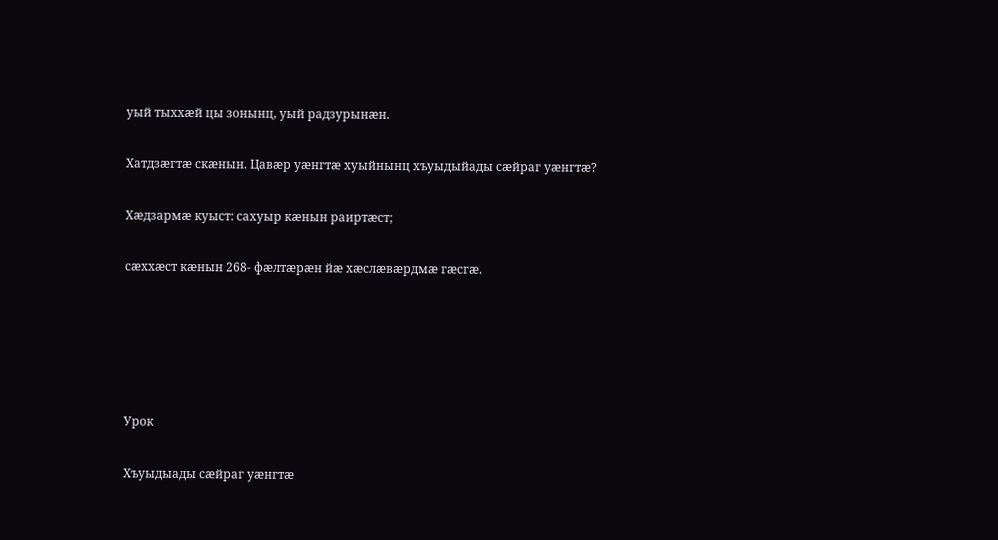уый тыххæй цы зонынц, уый радзурынæн.

Хатдзæгтæ скæнын. Цавæр уæнгтæ хуыйнынц хъуыдыйады сæйраг уæнгтæ?

Хæдзармæ куыст: сахуыр кæнын раиртæст;

сæххæст кæнын 268- фæлтæрæн йæ хæслæвæрдмæ гæсгæ.





Урок

Хъуыдыады сæйраг уæнгтæ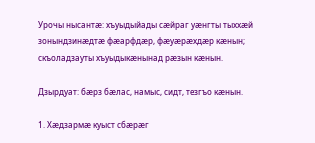Урочы нысантæ: хъуыдыйады сæйраг уæнгты тыххæй зонындзинæдтæ фæарфдæр, фæуæрæхдæр кæнын; скъоладзауты хъуыдыкæнынад рæзын кæнын.

Дзырдуат: бæрз бæлас, намыс, сидт, тезгъо кæнын.

1. Хæдзармæ куыст сбæрæг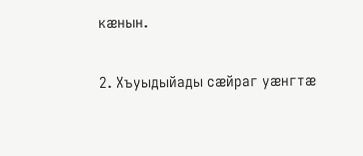кæнын.

2. Хъуыдыйады сæйраг уæнгтæ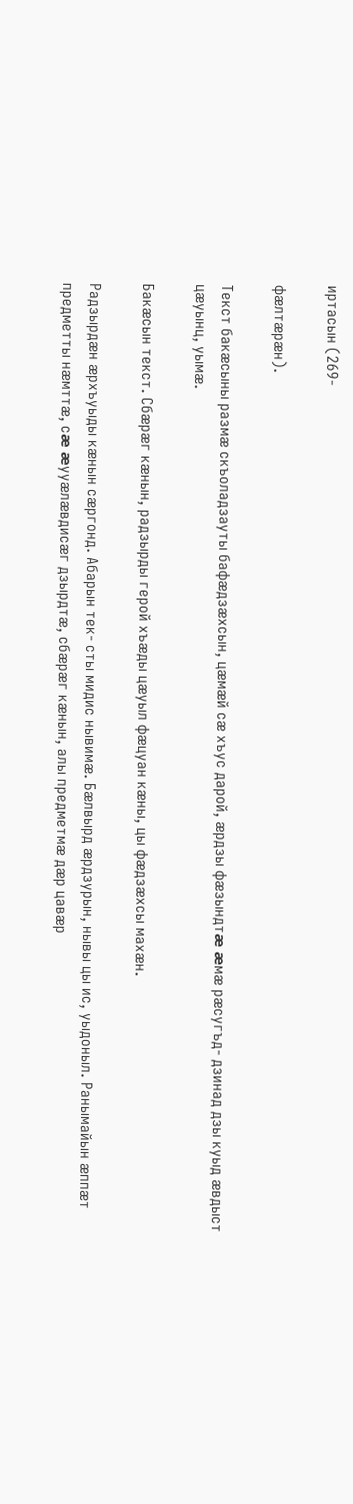иртасын (269-

фæлтæрæн).

Текст бакæсыны размæ скъоладзауты бафæдзæхсын, цæмæй сæ хъус дарой, æрдзы фæзындтæ æмæ рæсугъд- дзинад дзы куыд æвдыст цæуынц, уымæ.

Бакæсын текст. Сбæрæг кæнын, радзырды герой хъæды цæуыл фæцуан кæны, цы фæдзæхсы махæн.

Радзырдæн æрхъуыды кæнын сæргонд. Абарын тек- сты мидис нывимæ. Бæлвырд æрдзурын, нывы цы ис, уыдоныл. Ранымайын æппæт предметты нæмттæ, сæ æууæлæвдисæг дзырдтæ, сбæрæг кæнын, алы предметмæ дæр цавæр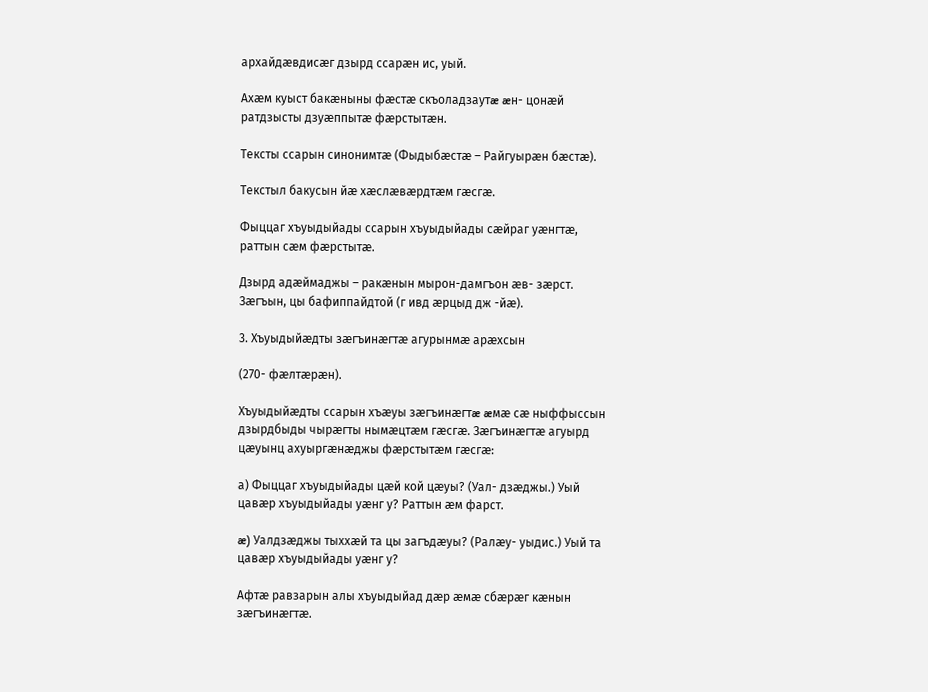архайдæвдисæг дзырд ссарæн ис, уый.

Ахæм куыст бакæныны фæстæ скъоладзаутæ æн- цонæй ратдзысты дзуæппытæ фæрстытæн.

Тексты ссарын синонимтæ (Фыдыбæстæ – Райгуырæн бæстæ).

Текстыл бакусын йæ хæслæвæрдтæм гæсгæ.

Фыццаг хъуыдыйады ссарын хъуыдыйады сæйраг уæнгтæ, раттын сæм фæрстытæ.

Дзырд адæймаджы – ракæнын мырон-дамгъон æв- зæрст. Зæгъын, цы бафиппайдтой (г ивд æрцыд дж -йæ).

3. Хъуыдыйæдты зæгъинæгтæ агурынмæ арæхсын

(270- фæлтæрæн).

Хъуыдыйæдты ссарын хъæуы зæгъинæгтæ æмæ сæ ныффыссын дзырдбыды чырæгты нымæцтæм гæсгæ. Зæгъинæгтæ агуырд цæуынц ахуыргæнæджы фæрстытæм гæсгæ:

а) Фыццаг хъуыдыйады цæй кой цæуы? (Уал- дзæджы.) Уый цавæр хъуыдыйады уæнг у? Раттын æм фарст.

æ) Уалдзæджы тыххæй та цы загъдæуы? (Ралæу- уыдис.) Уый та цавæр хъуыдыйады уæнг у?

Афтæ равзарын алы хъуыдыйад дæр æмæ сбæрæг кæнын зæгъинæгтæ.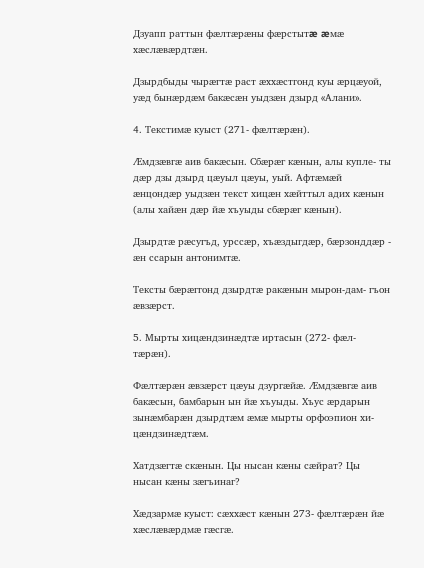Дзуапп раттын фæлтæрæны фæрстытæ æмæ хæслæвæрдтæн.

Дзырдбыды чырæгтæ раст æххæстгонд куы æрцæуой, уæд бынæрдæм бакæсæн уыдзæн дзырд «Алани».

4. Текстимæ куыст (271- фæлтæрæн).

Æмдзæвгæ аив бакæсын. Сбæрæг кæнын, алы купле- ты дæр дзы дзырд цæуыл цæуы, уый. Афтæмæй æнцондæр уыдзæн текст хицæн хæйттыл адих кæнын (алы хайæн дæр йæ хъуыды сбæрæг кæнын).

Дзырдтæ рæсугъд, урссæр, хъæздыгдæр, бæрзонддæр - æн ссарын антонимтæ.

Тексты бæрæггонд дзырдтæ ракæнын мырон-дам- гъон æвзæрст.

5. Мырты хицæндзинæдтæ иртасын (272- фæл- тæрæн).

Фæлтæрæн æвзæрст цæуы дзургæйæ. Æмдзæвгæ аив бакæсын, бамбарын ын йæ хъуыды. Хъус æрдарын зынæмбарæн дзырдтæм æмæ мырты орфоэпион хи- цæндзинæдтæм.

Хатдзæгтæ скæнын. Цы нысан кæны сæйрат? Цы нысан кæны зæгъинаг?

Хæдзармæ куыст: сæххæст кæнын 273- фæлтæрæн йæ хæслæвæрдмæ гæсгæ.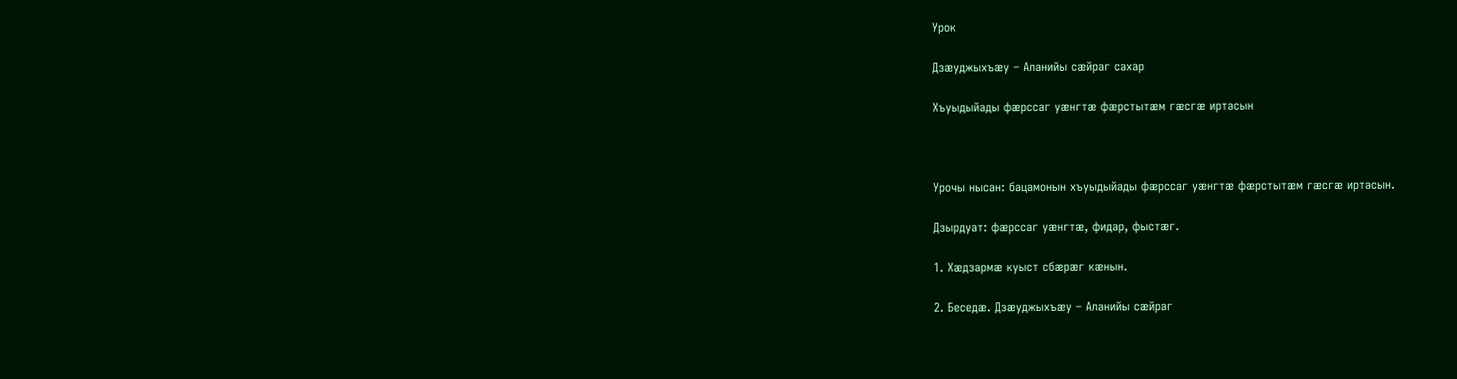Урок

Дзæуджыхъæу – Аланийы сæйраг сахар

Хъуыдыйады фæрссаг уæнгтæ фæрстытæм гæсгæ иртасын



Урочы нысан: бацамонын хъуыдыйады фæрссаг уæнгтæ фæрстытæм гæсгæ иртасын.

Дзырдуат: фæрссаг уæнгтæ, фидар, фыстæг.

1. Хæдзармæ куыст сбæрæг кæнын.

2. Беседæ. Дзæуджыхъæу – Аланийы сæйраг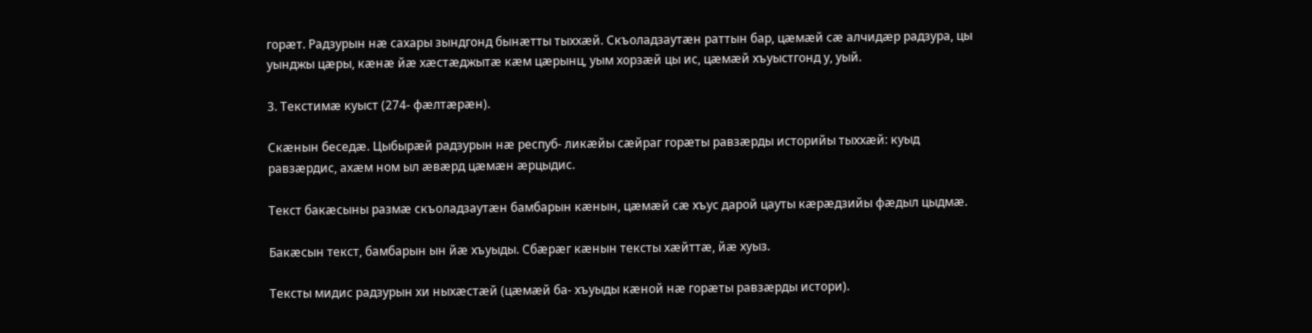горæт. Радзурын нæ сахары зындгонд бынæтты тыххæй. Скъоладзаутæн раттын бар, цæмæй сæ алчидæр радзура, цы уынджы цæры, кæнæ йæ хæстæджытæ кæм цæрынц, уым хорзæй цы ис, цæмæй хъуыстгонд у, уый.

3. Текстимæ куыст (274- фæлтæрæн).

Скæнын беседæ. Цыбырæй радзурын нæ респуб- ликæйы сæйраг горæты равзæрды историйы тыххæй: куыд равзæрдис, ахæм ном ыл æвæрд цæмæн æрцыдис.

Текст бакæсыны размæ скъоладзаутæн бамбарын кæнын, цæмæй сæ хъус дарой цауты кæрæдзийы фæдыл цыдмæ.

Бакæсын текст, бамбарын ын йæ хъуыды. Сбæрæг кæнын тексты хæйттæ, йæ хуыз.

Тексты мидис радзурын хи ныхæстæй (цæмæй ба- хъуыды кæной нæ горæты равзæрды истори).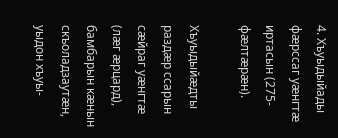4. Хъуыдыйады фæрссаг уæнгтæ иртасын (275- фæлтæрæн).

Хъуыдыйæдты раздæр ссарын сæйраг уæнгтæ (лæг æрцард), бамбарын кæнын скъоладзаутæн, уыдон хъуы-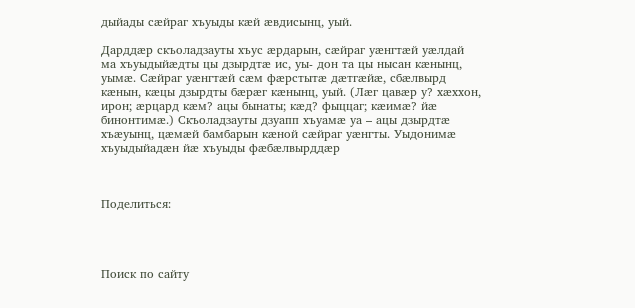дыйады сæйраг хъуыды кæй æвдисынц, уый.

Дарддæр скъоладзауты хъус æрдарын, сæйраг уæнгтæй уæлдай ма хъуыдыйæдты цы дзырдтæ ис, уы- дон та цы нысан кæнынц, уымæ. Сæйраг уæнгтæй сæм фæрстытæ дæтгæйæ, сбæлвырд кæнын, кæцы дзырдты бæрæг кæнынц, уый. (Лæг цавæр у? хæххон, ирон; æрцард кæм? ацы бынаты; кæд? фыццаг; кæимæ? йæ бинонтимæ.) Скъоладзауты дзуапп хъуамæ уа – ацы дзырдтæ хъæуынц, цæмæй бамбарын кæной сæйраг уæнгты. Уыдонимæ хъуыдыйадæн йæ хъуыды фæбæлвырддæр



Поделиться:




Поиск по сайту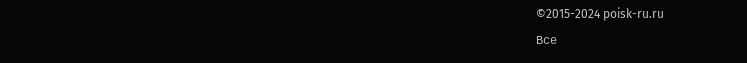©2015-2024 poisk-ru.ru
Все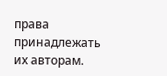права принадлежать их авторам.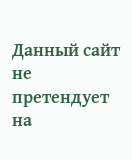Данный сайт не претендует на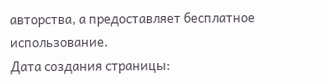авторства, а предоставляет бесплатное использование.
Дата создания страницы: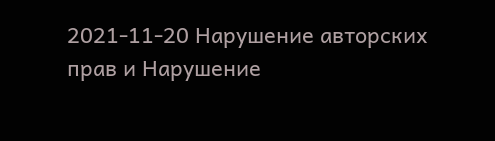2021-11-20 Нарушение авторских прав и Нарушение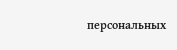персональных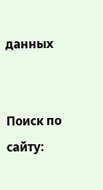данных


Поиск по сайту: